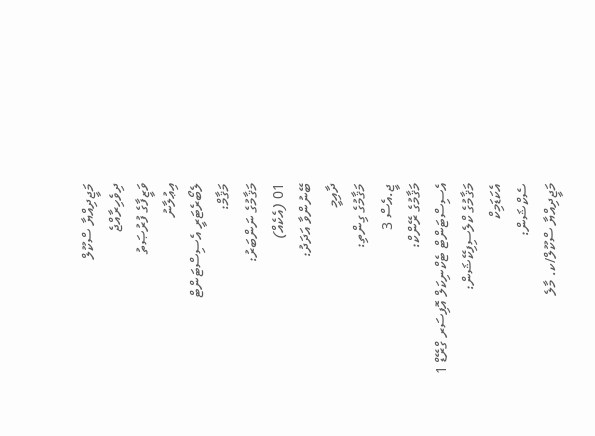މަޖީދިއްޔާ ސްކޫލް
ދިވެހިރާއްޖެ
ވަޒީފާގެ ފުރުޞަތު
އިޢުލާނު
ލެބޯރެޓަރީ އެސިސްޓަންޓް
މަޤާމް:
މަޤާމުގެ ނަންބަރު:
01 (އެކެއް)
ބޭނުންވާ އަދަދު:
ދާއިމީ
މަޤާމުގެ ގިންތި:
ޖީ.އެސް 3
މަޤާމުގެ ރޭންކް:
އެސިސްޓަންޓް ޓެކްނިކަލް އޮފިސަރ ގްރޭޑް 1
މަޤާމުގެ ކްލެސިފިކޭޝަން:
އެކަޑަމިކް
ސެކްޝަން:
މަޖީދިއްޔާ ސްކޫލް/ކ. މާލެ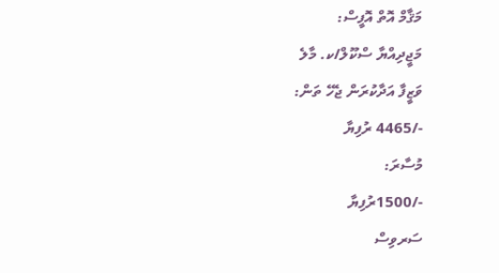މަޤާމް އޮތް އޮފީސް:
މަޖީދިއްޔާ ސްކޫލް/ކ. މާލެ
ވަޒީފާ އަދާކުރަން ޖެހޭ ތަން:
-/4465 ރުފިޔާ
މުސާރަ:
-/1500ރުފިޔާ
ސަރވިސް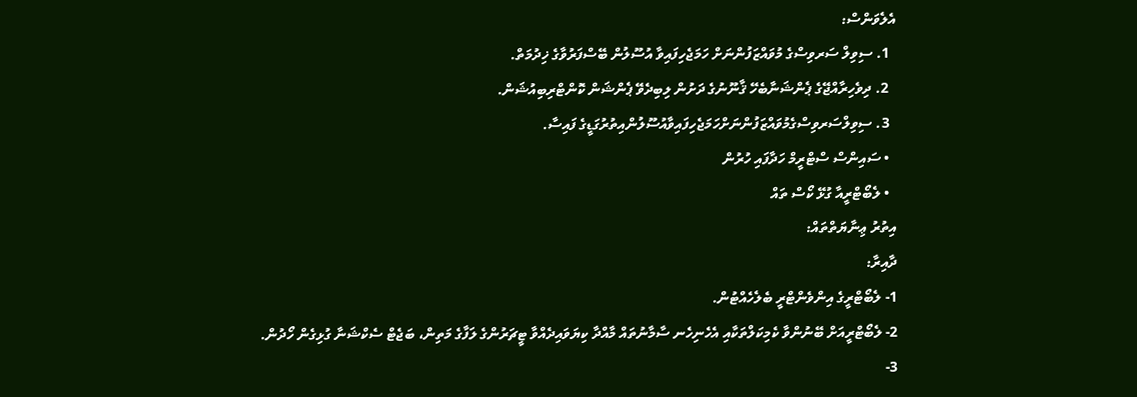އެލެވަންސް:
  1. ސިވިލް ސަރވިސްގެ މުވައްޒަފުންނަށް ހަމަޖެހިފައިވާ އުސޫލުން ބޭސްފަރުވާގެ ޚިދުމަތް.
  2. ދިވެހިރާއްޖޭގެ ޕެންޝަނާބެހޭ ޤާނޫނުގެ ދަށުން ލިބިދެވޭ ޕެންޝަން ކޮންޓްރިބިއުޝަން.
  3. ސިވިލްސަރވިސްގެމުވައްޒަފުންނަށްހަމަޖެހިފައިވާއުސޫލުންއިތުރުގަޑީގެ ފައިސާ.
  • ސައިންސް ސްޓްރީމް ހަދާފައި ހުރުން
  • ލެބޯޓްރީއާ ގުޅޭ ކޯސް ތައް
އިތުރު ޢިނާޔަތްތައް:
ދާއިރާ:
1- ލެބޯޓްރީގެ އިންވެންޓްރީ ބެލެހެއްޓުން.
2- ލެބޯޓްރީއަށް ބޭނުންވާ ކެމިކަލްތަކާއި އެހެނިހެނ ސާމާނުތައް މާއްދާ ކިޔަވައިދެއްވާ ޓީޗަރުންގެ ލަފާގެ މަތިން، ބަޖެޓް ސެކްޝަނާ ގުޅިގެން ހޯދުން.
3-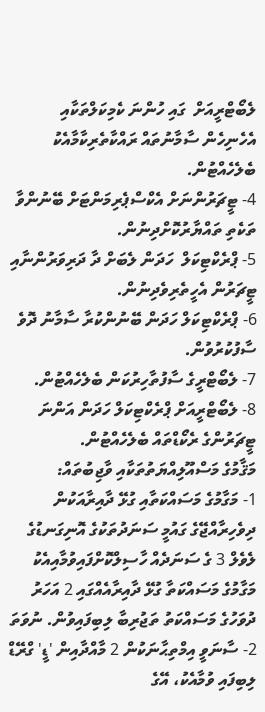ލެބޯޓްރީއަށް  ގައި ހުންނަ ކެމިކަލްތަކާއި އެހެނިހެން ސާމާނުތައް ރައްކާތެރިކާމާއެކު ބެލެހެއްޓުން.
4- ޓީޗަރުންނަށް އެކްސްޕެރިމަންޓަށް ބޭނުންވާ ތަކެތި ތައްޔާރުކޮށްދިނުން.
5- ޕްރެކްޓިކަލް  ހަދަން ލެބަށް ދާ ދަރިވަރުންނާއި ޓީޗަރުން އެހީތެރިވެދިނުން.
6- ޕްރެކްޓިކަލް ހަދަން ބޭނުންކުރާ ސާމާނު ދޮވެ ސާފުކުރުވުން.
7- ލެބޯޓްރީގެ ސާފުތާހިރުކަން ބެލެހެއްޓުން.
8- ލެބޯޓްރީއަށް ޕްރެކްޓިކަލް ހަދަން އަންނަ ޓީޗަރުންގެ ރެކޯޑްތައް ބެލެހެއްޓުން.
މަޤާމުގެ މަސްއޫލިއްޔަތުތަކާއި ވާޖިބުތައް:
1- މަގާމުގެ މަސައްކަތާއި ގުޅޭ ދާއިރާއަކުން ދިވެހިރާއްޖޭގެ ގައުމީ ސަނަދުތަކުގެ އޮނިގަނޑުގެ ލެވެލް 3 ގެ ސަނަދެއް ހާސިލްކޮށްފައިވުމާއިއެކު މަގާމުގެ މަސައްކަތާ ގުޅޭ ދާއިރާއެއްގައި 2 އަހަރު ދުވަހުގެ މަސައްކަތު ތަޖުރިބާ ލިބިފައިވުން. ނުވަތަ
2- ސާނަވީ އިމްތިޙާނަކުން 2 މާއްދާއިން 'ޑީ' ގްރޭޑް ލިބިފައި ވުމާއެކު، އޭގެ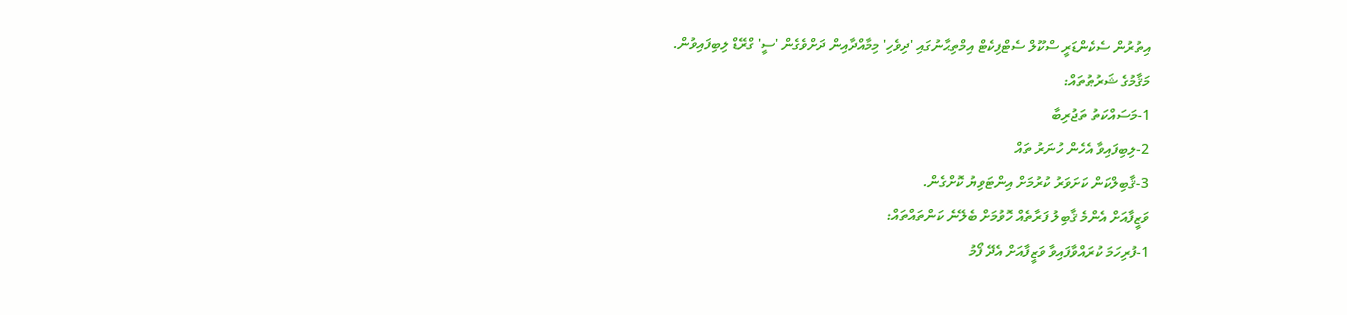އިތުރުން ސެކެންޑަރީ ސްކޫލް ސެޓްފިކެޓް އިމްތިޙާނުގައި 'ދިވެހި' މިމާއްދާއިން ދަށްވެގެން 'ސީ' ގްރޭޑް ލިބިފައިވުން.
މަޤާމުގެ ޝަރުޠުތައް:
1-މަސައްކަތު ތަޖުރިބާ
2-ލިބިފައިވާ އެހެން ހުނަރު ތައް
3-ޤާބިލްކަން ކަށަވަރު ކުރުމަށް އިންޓަވިޔު ކޮށްގެން.
ވަޒީފާއަށް އެންމެ ޤާބިލު ފަރާތެއް ހޮވުމަށް ބެލޭނެ ކަންތައްތައް:
1-ފުރިހަމަ ކުރައްވާފައިވާ ވަޒީފާއަށް އެދޭ ފޯމު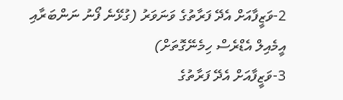2-ވަޒީފާއަށް އެދޭ ފަރާތުގެ ވަނަވަރު (ގުޅޭނެ ފޯނު ނަންބަރާއި އީމެއިލް އެޑްރެސް ހިމެނޭގޮތަށް)
3-ވަޒީފާއަށް އެދޭ ފަރާތުގެ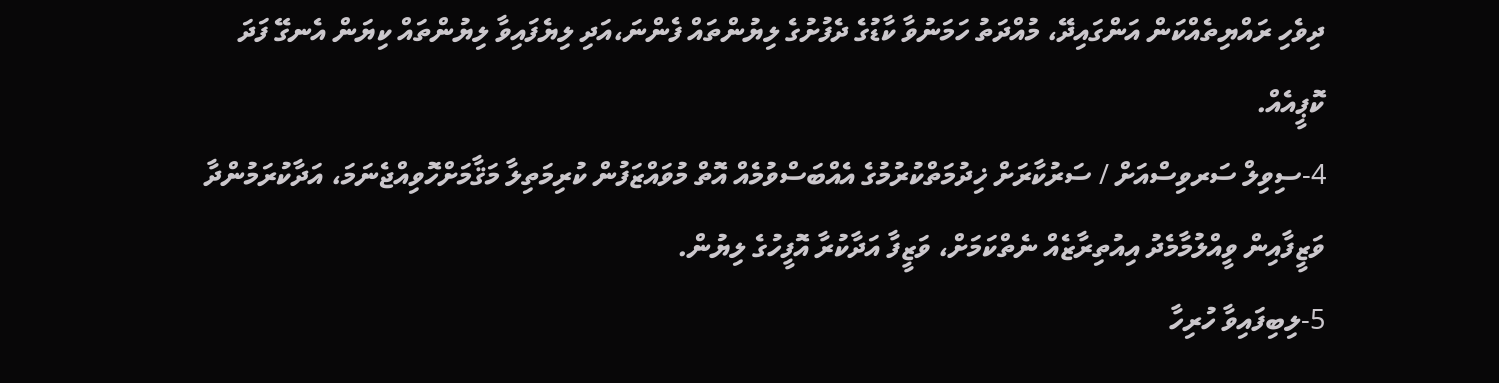ދިވެހި ރައްޔިތެއްކަން އަންގައިދޭ، މުއްދަތު ހަމަނުވާ ކާޑުގެ ދެފުށުގެ ލިޔުންތައް ފެންނަ،އަދި ލިޔެފައިވާ ލިޔުންތައް ކިޔަން އެނގޭ ފަދަ ކޮޕީއެއް.
4-ސިވިލް ސަރވިސްއަށް / ސަރުކާރަށް ޚިދުމަތްކުރުމުގެ އެއްބަސްވުމެއް އޮތް މުވައްޒަފުން ކުރިމަތިލާ މަޤާމަށްހޮވިއްޖެނަމަ، އަދާކުރަމުންދާ ވަޒީފާއިން ވީއްލުމާމެދު އިއުތިރާޒެއް ނެތްކަމަށް، ވަޒީފާ އަދާކުރާ އޮފީހުގެ ލިޔުން.
5-ލިބިފައިވާ ހުރިހާ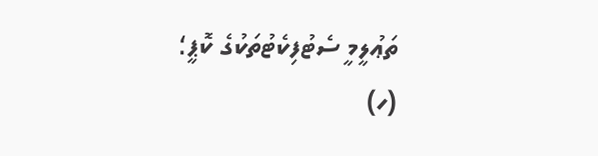ތަޢުލީމީ ސެޓުފިކެޓުތަކުގެ ކޮޕީ؛
(ހ)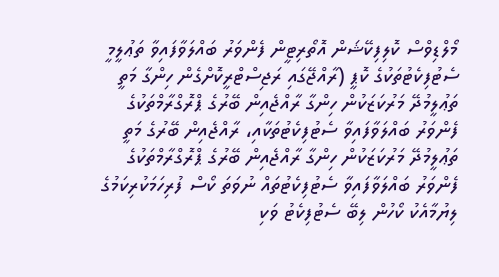މޯލްޑިވްސް ކޮލިފިކޭޝަން އޮތޯރިޓީން ފެންވަރު ބައްލަވާފައިވާ ތަޢުލީމީ ސެޓުފިކެޓުތަކުގެ ކޮޕީ (ރާއްޖޭގައި ރަޖިސްޓްރީކޮށްގެން ހިންގާ މަތީ ތަޢުލީމުދޭ މަރުކަޒަކުން ހިންގާ ރާއްޖެއިން ބޭރުގެ ޕްރޮގްރާމްތަކުގެ ފެންވަރު ބައްލަވާފައިވާ ސެޓުފިކެޓުތަކާއި، ރާއްޖެއިން ބޭރުގެ މަތީ ތަޢުލީމުދޭ މަރުކަޒަކުން ހިންގާ ރާއްޖެއިން ބޭރުގެ ޕްރޮގްރާމްތަކުގެ ފެންވަރު ބައްލަވާފައިވާ ސެޓުފިކެޓުތައް ނުވަތަ ކޯސް ފުރިހަމަކުރިކަމުގެ ލިޔުމާއެކު ކޯހުން ލިބޭ ސެޓުފިކެޓު ވަކި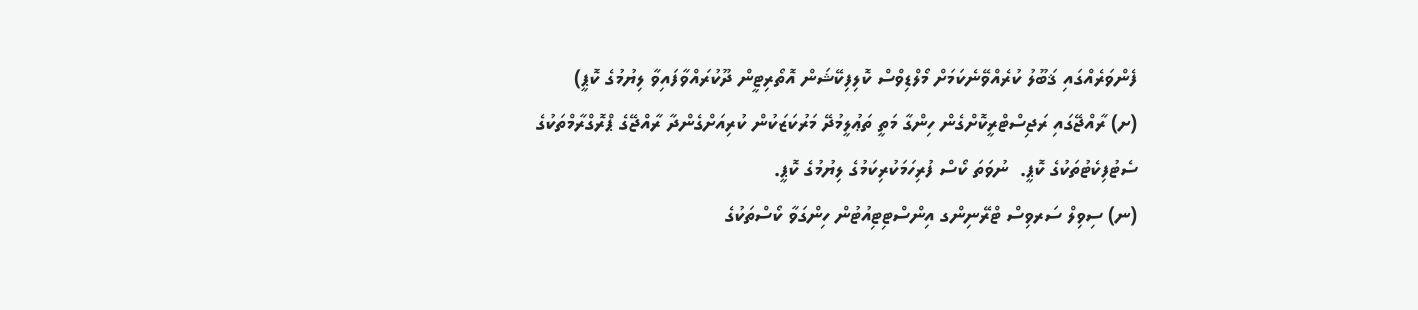ފެންވަރެއްގައި ޤަބޫލު ކުރެއްވޭނެކަމަށް މޯލްޑިވްސް ކޮލިފިކޭޝަން އޮތޯރިޓީން ދޫކުރައްވާފައިވާ ލިޔުމުގެ ކޮޕީ)
(ށ) ރާއްޖޭގައި ރަޖިސްޓްރީކޮށްގެން ހިންގާ މަތީ ތަޢުލީމުދޭ މަރުކަޒަކުން ކުރިއަށްގެންދާ ރާއްޖޭގެ ޕްރޮގްރާމްތަކުގެ
ސެޓުފިކެޓުތަކުގެ ކޮޕީ.  ނުވަތަ ކޯސް ފުރިހަމަކުރިކަމުގެ ލިޔުމުގެ ކޮޕީ.
(ނ) ސިވިލް ސަރވިސް ޓްރޭނިންގ އިންސްޓިޓިއުޓުން ހިންގަވާ ކޯސްތަކުގެ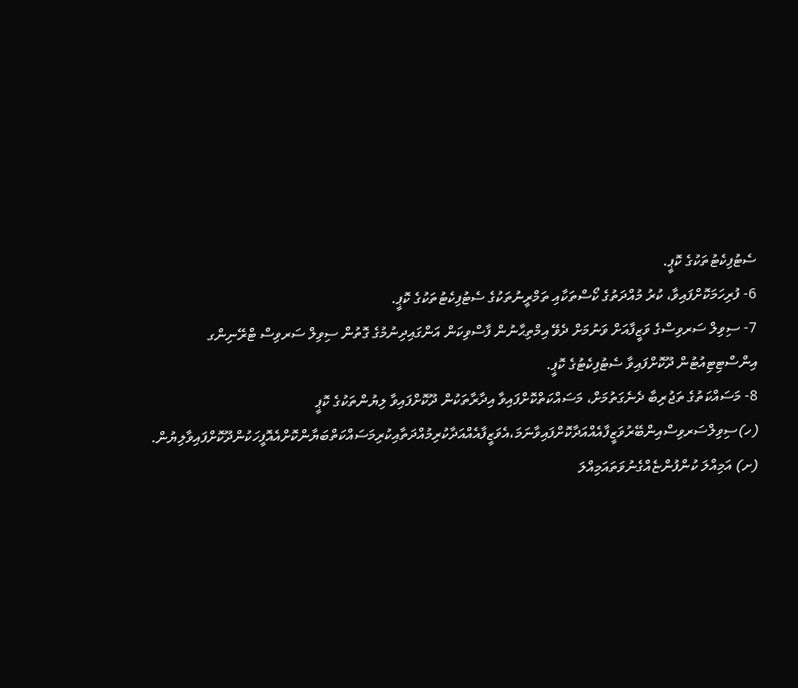ސެޓުފިކެޓުތަކުގެ ކޮޕީ.
6- ފުރިހަމަކޮށްފައިވާ، ކުރު މުއްދަތުގެ ކޯސްތަކާއި ތަމްރީނުތަކުގެ ސެޓުފިކެޓުތަކުގެ ކޮޕީ.
7- ސިވިލް ސަރވިސްގެ ވަޒީފާއަށް ވަނުމަށް ދެވޭ އިމްތިޙާނުން ފާސްވިކަން އަންގައިދިނުމުގެ ގޮތުން ސިވިލް ސަރވިސް ޓްރޭނިންގ އިންސްޓިޓިއުޓުން ދޫކޮށްފައިވާ ސެޓުފިކެޓުގެ ކޮޕީ.
8- މަސައްކަތުގެ ތަޖުރިބާ ދެނެގަތުމަށް، މަސައްކަތްކޮށްފައިވާ އިދާރާތަކުން ދޫކޮށްފައިވާ ލިޔުންތަކުގެ ކޮޕީ
(ހ)ސިވިލްސަރވިސްއިންބޭރުވަޒީފާއެއްއަދާކޮށްފައިވާނަމަ،އެވަޒީފާއެއްއަދާކުރިމުއްދަތާއިކުރިމަސައްކަތްބަޔާންކޮށްއެއޮފީހަކުންދޫކޮށްފައިވާލިޔުން.
(ށ) އަމިއްލަ ކުންފުންޏެއްގެނުވަތައަމިއްލަ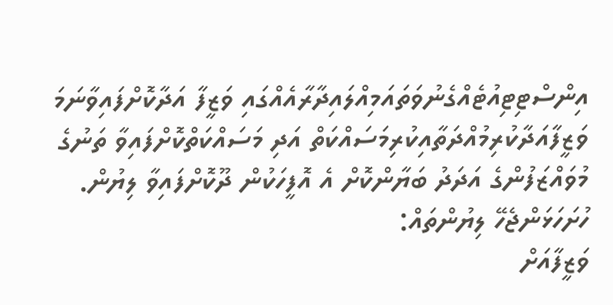އިންސްޓިޓިއުޓެއްގެނުވަތައަމިއްލައިދާރާއެއްގައި ވަޒީފާ އަދާކޮށްފައިވާނަމަ ވަޒީފާއަދާކުރިމުއްދަތާއިކުރިމަސައްކަތް އަދި މަސައްކަތްކޮށްފައިވާ ތަނުގެ މުވައްޒަފުންގެ އަދަދު ބަޔާންކޮށް އެ އޮފީހަކުން ދޫކޮށްފައިވާ ލިޔުން.
ހުށަހަޅަންޖެހޭ ލިޔުންތައް:
ވަޒީފާއަށް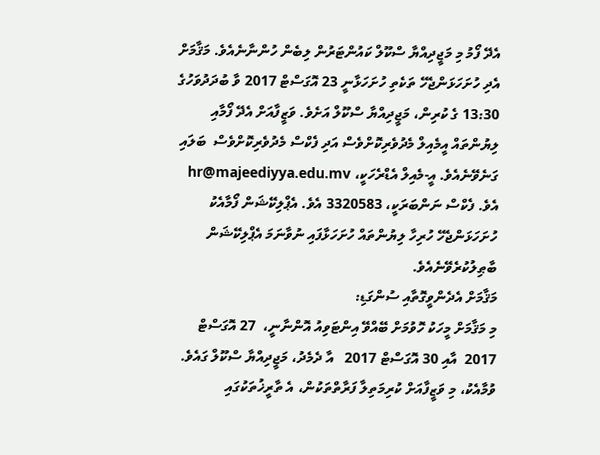އެދޭ ފޯމު މި މަޖީދިއްޔާ ސްކޫލް ކައުންޓަރުން ލިބެން ހުންނާނެއެވެ. މަޤާމަށް އެދި ހުށަހަޅަންޖެހޭ ތަކެތި ހުށަހަޅާނީ 23 އޮގަސްޓް 2017 ވާ ބުދަދުވަހުގެ 13:30 ގެ ކުރިން، މަޖީދިއްޔާ ސްކޫލް އަށެވެ. ވަޒީފާއަށް އެދޭ ފޯމާއި ލިޔުންތައް އީމެއިލް މެދުވެރިކޮށްވެސް އަދި ފެކްސް މެދުވެރިކޮށްވެސް  ބަލައި ގަނެވޭނެއެވެ. އީ-މެއިލް އެޑްރެހަކީ، hr@majeediyya.edu.mv އެވެ. ފެކްސް ނަންބަރަކީ، 3320583 އެވެ. އެޕްލިކޭޝަން ފޯމާއެކު ހުށަހަޅަންޖެހޭ ހުރިހާ ލިޔުންތައް ހުށަހަޅާފައި ނުވާނަމަ އެޕްލިކޭޝަން ބާޠިލުކުރެވޭނެއެވެ.
މަޤާމަށް އެދެންވީގޮތާއި ސުންގަޑި:
މި މަޤާމަށް މީހަކު ހޮވުމަށް ބޭއްވޭ އިންޓަވިއު އޮންނާނީ،  27 އޮގަސްޓް 2017  އާއި 30 އޮގަސްޓް 2017   އާ ދެމެދު، މަޖީދިއްޔާ ސްކޫލް ގައެވެ. ވުމާއެކު، މި ވަޒީފާއަށް ކުރިމަތިލާ ފަރާތްތަކުން، އެ ތާރީޚުތަކުގައި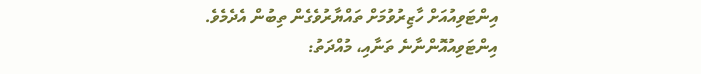އިންޓަވިއުއަށް ހާޒިރުވުމަށް ތައްޔާރުވެގެން ތިބުން އެދެމެވެ.
އިންޓަވިއުއޮންނާނެ ތަނާއި، މުއްދަތު: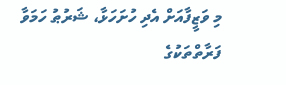މި ވަޒީފާއަށް އެދި ހުށަހަޅާ، ޝަރުޠު ހަމަވާ ފަރާތްތަކުގެ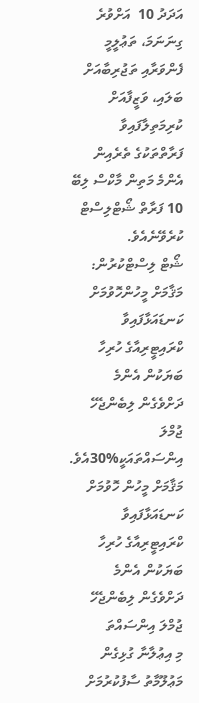އަދަދު 10  އަށްވުރެ ގިނަނަމަ، ތަޢުލީމީ ފެންވަރާއި ތަޖުރިބާއަށް ބަލައި، ވަޒީފާއަށް ކުރިމަތިލާފައިވާ ފަރާތްތަކުގެ ތެރެއިން އެންމެ މަތިން މާކްސް ލިބޭ 10 ފަރާތް ޝޯޓްލިސްޓް ކުރެވޭނެއެވެ.
ޝޯޓް ލިސްޓްކުރުން:
މަޤާމަށް މީހުންހޮވުމަށް ކަނޑައަޅާފައިވާ ކްރައިޓީރިއާގެ ހުރިހާ ބަޔަކުން އެންމެ ދަށްވެގެން ލިބެންޖެހޭ ޖުމްލަ އިންސައްތައަކީ%30އެވެ.
މަޤާމަށް މީހުން ހޮވުމަށް ކަނޑައަޅާފައިވާ ކްރައިޓީރިއާގެ ހުރިހާ ބަޔަކުން އެންމެ ދަށްވެގެން ލިބެންޖެހޭ ޖުމްލަ އިންސައްތަ
މި އިޢުލާނާ ގުޅިގެން މަޢުލޫމާތު ސާފުކުރުމަށް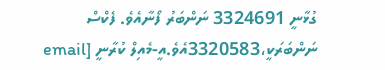ގުޅާނީ 3324691 ނަންބަރު ފޯނާއެވެ. ފެކްސް ނަންބަރަކީ،3320583އެވެ.އީ-މެއިލް ކުރާނީ [email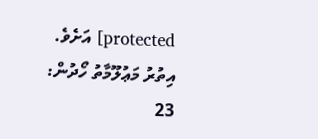protected] އަށެވެ.
އިތުރު މަޢުލޫމާތު ހޯދުން:
23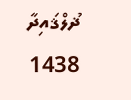ޛުލްޤައިދާ 1438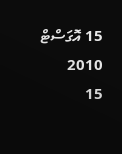15 އޮގަސްޓް 2010
15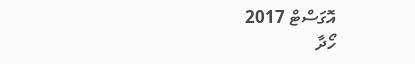އޮގަސްޓް 2017
ހޯދާ